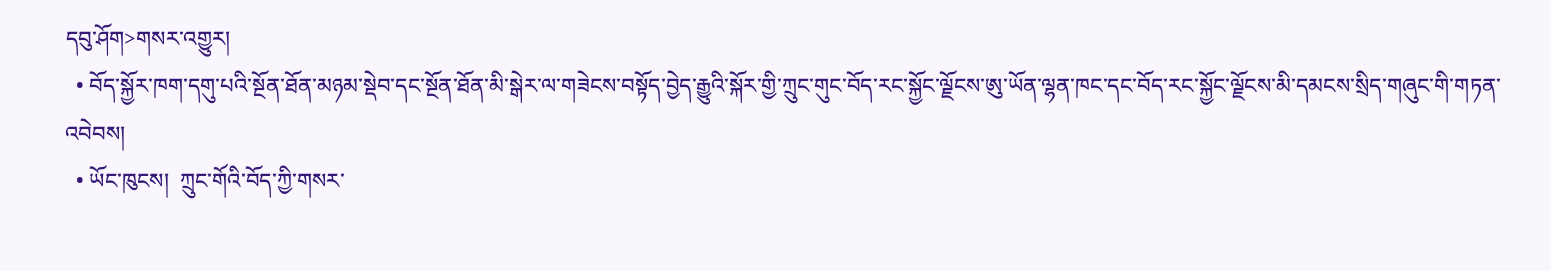དབུ་ཤོག>གསར་འགྱུར།
  • བོད་སྐྱོར་ཁག་དགུ་པའི་སྔོན་ཐོན་མཉམ་སྡེབ་དང་སྔོན་ཐོན་མི་སྒེར་ལ་གཟེངས་བསྟོད་བྱེད་རྒྱུའི་སྐོར་གྱི་ཀྲུང་གུང་བོད་རང་སྐྱོང་ལྗོངས་ཨུ་ཡོན་ལྷན་ཁང་དང་བོད་རང་སྐྱོང་ལྗོངས་མི་དམངས་སྲིད་གཞུང་གི་གཏན་འབེབས།
  • ཡོང་ཁུངས།  ཀྲུང་གོའི་བོད་ཀྱི་གསར་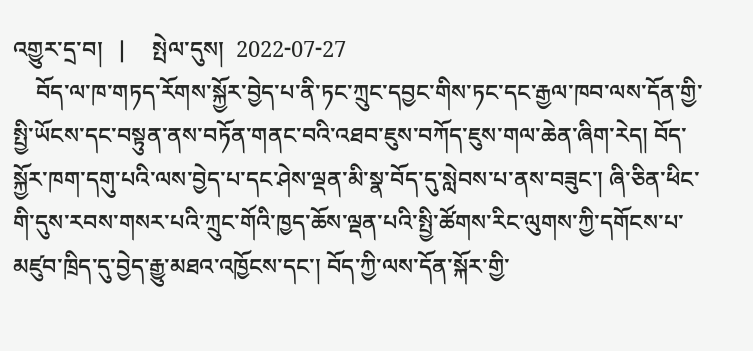འགྱུར་དྲ་བ།   |     སྤེལ་དུས།  2022-07-27
    བོད་ལ་ཁ་གཏད་རོགས་སྐྱོར་བྱེད་པ་ནི་ཏང་ཀྲུང་དབྱང་གིས་ཏང་དང་རྒྱལ་ཁབ་ལས་དོན་གྱི་སྤྱི་ཡོངས་དང་བསྟུན་ནས་བཏོན་གནང་བའི་འཐབ་ཇུས་བཀོད་ཇུས་གལ་ཆེན་ཞིག་རེད། བོད་སྐྱོར་ཁག་དགུ་པའི་ལས་བྱེད་པ་དང་ཤེས་ལྡན་མི་སྣ་བོད་དུ་སླེབས་པ་ནས་བཟུང་། ཞི་ཅིན་ཕིང་གི་དུས་རབས་གསར་པའི་ཀྲུང་གོའི་ཁྱད་ཆོས་ལྡན་པའི་སྤྱི་ཚོགས་རིང་ལུགས་ཀྱི་དགོངས་པ་མཛུབ་ཁྲིད་དུ་བྱེད་རྒྱུ་མཐའ་འཁྱོངས་དང་། བོད་ཀྱི་ལས་དོན་སྐོར་གྱི་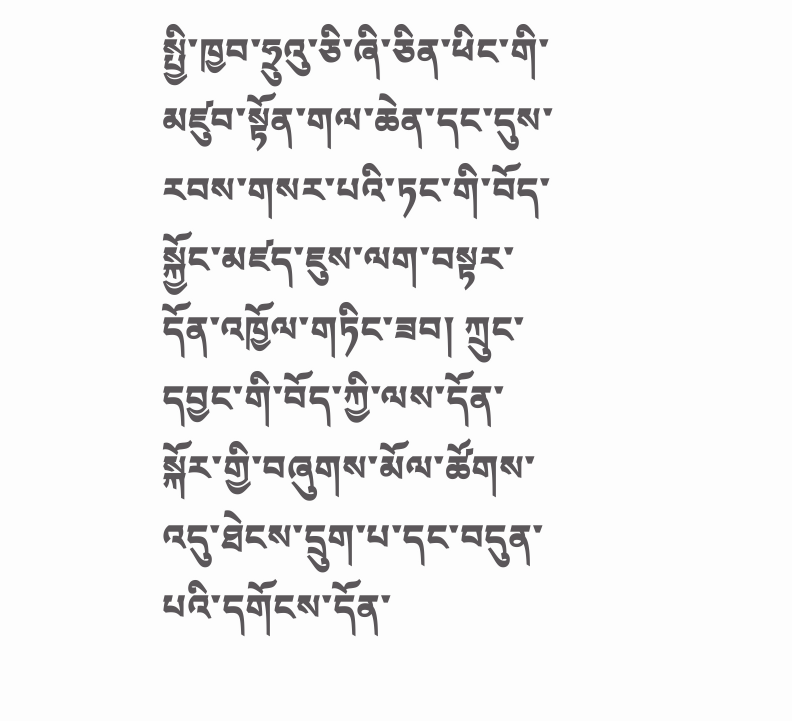སྤྱི་ཁྱབ་ཧྲུའུ་ཅི་ཞི་ཅིན་ཕིང་གི་མཛུབ་སྟོན་གལ་ཆེན་དང་དུས་རབས་གསར་པའི་ཏང་གི་བོད་སྐྱོང་མཛད་ཇུས་ལག་བསྟར་དོན་འཁྱོལ་གཏིང་ཟབ། ཀྲུང་དབྱང་གི་བོད་ཀྱི་ལས་དོན་སྐོར་གྱི་བཞུགས་མོལ་ཚོགས་འདུ་ཐེངས་དྲུག་པ་དང་བདུན་པའི་དགོངས་དོན་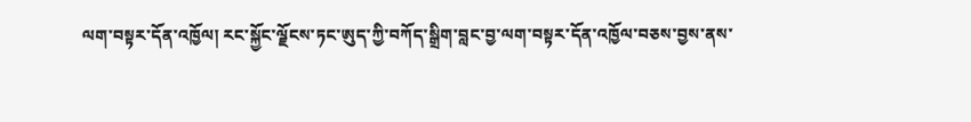ལག་བསྟར་དོན་འཁྱོལ། རང་སྐྱོང་ལྗོངས་ཏང་ཨུད་ཀྱི་བཀོད་སྒྲིག་བླང་བྱ་ལག་བསྟར་དོན་འཁྱོལ་བཅས་བྱས་ནས་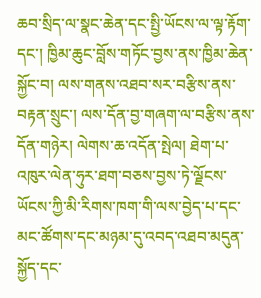ཆབ་སྲིད་ལ་སྣང་ཆེན་དང་སྤྱི་ཡོངས་ལ་ལྟ་རྟོག་དང་། ཁྱིམ་ཆུང་བློས་གཏོང་བྱས་ནས་ཁྱིམ་ཆེན་སྐྱོང་བ། ལས་གནས་འཐབ་སར་བརྩིས་ནས་བརྟན་སྲུང་། ལས་དོན་བྱ་གཞག་ལ་བརྩིས་ནས་དོན་གཉེར། ལེགས་ཆ་འདོན་སྤེལ། ཐེག་པ་འཁུར་ལེན་ཧུར་ཐག་བཅས་བྱས་ཏེ་ལྗོངས་ཡོངས་ཀྱི་མི་རིགས་ཁག་གི་ལས་བྱེད་པ་དང་མང་ཚོགས་དང་མཉམ་དུ་འབད་འཐབ་མདུན་སྐྱོད་དང་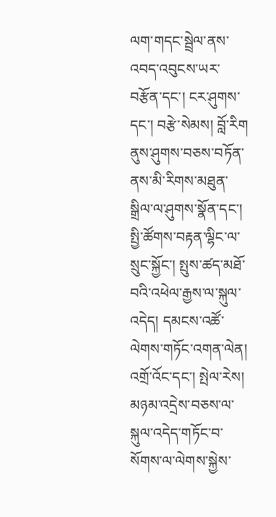ལག་གདང་སྦྲེལ་ནས་འབད་འབུངས་ཡར་བརྩོན་དང་། ངར་ཤུགས་དང་། བརྩེ་སེམས། བློ་རིག ནུས་ཤུགས་བཅས་བཏོན་ནས་མི་རིགས་མཐུན་སྒྲིལ་ལ་ཤུགས་སྣོན་དང་། སྤྱི་ཚོགས་བརྟན་ལྷིང་ལ་སྲུང་སྐྱོང་། སྤུས་ཚད་མཐོ་བའི་འཕེལ་རྒྱས་ལ་སྐུལ་འདེད། དམངས་འཚོ་ལེགས་གཏོང་འགན་ལེན། འགྲོ་འོང་དང་། སྤེལ་རེས། མཉམ་འདྲེས་བཅས་ལ་སྐུལ་འདེད་གཏོང་བ་སོགས་ལ་ལེགས་སྐྱེས་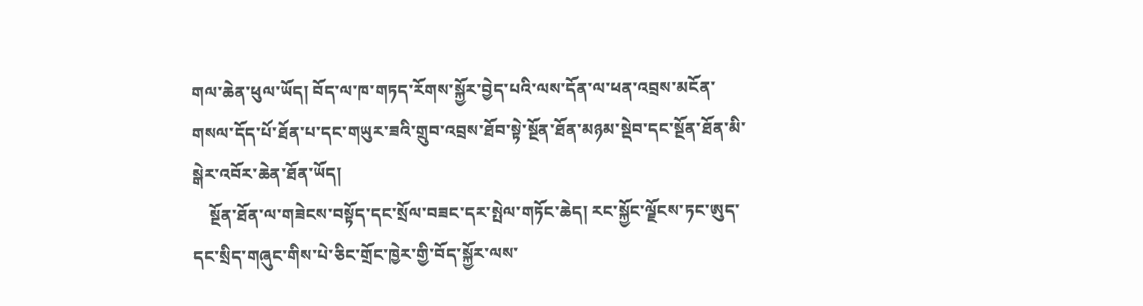གལ་ཆེན་ཕུལ་ཡོད། བོད་ལ་ཁ་གཏད་རོགས་སྐྱོར་བྱེད་པའི་ལས་དོན་ལ་ཕན་འབྲས་མངོན་གསལ་དོད་པོ་ཐོན་པ་དང་གཡུར་ཟའི་གྲུབ་འབྲས་ཐོབ་སྟེ་སྔོན་ཐོན་མཉམ་སྡེབ་དང་སྔོན་ཐོན་མི་སྒེར་འབོར་ཆེན་ཐོན་ཡོད།
    སྔོན་ཐོན་ལ་གཟེངས་བསྟོད་དང་སྲོལ་བཟང་དར་སྤེལ་གཏོང་ཆེད། རང་སྐྱོང་ལྗོངས་ཏང་ཨུད་དང་སྲིད་གཞུང་གིས་པེ་ཅིང་གྲོང་ཁྱེར་གྱི་བོད་སྐྱོར་ལས་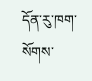དོན་རུ་ཁག་སོགས་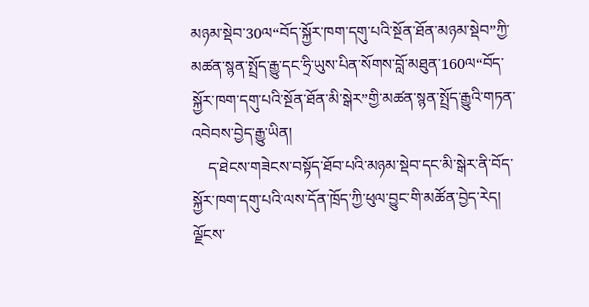མཉམ་སྡེབ་30ལ“བོད་སྐྱོར་ཁག་དགུ་པའི་སྔོན་ཐོན་མཉམ་སྡེབ”ཀྱི་མཚན་སྙན་སྤྲོད་རྒྱུ་དང་ཧྲི་ཡུས་པིན་སོགས་བློ་མཐུན་160ལ“བོད་སྐྱོར་ཁག་དགུ་པའི་སྔོན་ཐོན་མི་སྒེར”གྱི་མཚན་སྙན་སྤྲོད་རྒྱུའི་གཏན་འབེབས་བྱེད་རྒྱུ་ཡིན།
    ད་ཐེངས་གཟེངས་བསྟོད་ཐོབ་པའི་མཉམ་སྡེབ་དང་མི་སྒེར་ནི་བོད་སྐྱོར་ཁག་དགུ་པའི་ལས་དོན་ཁྲོད་ཀྱི་ཕུལ་བྱུང་གི་མཚོན་བྱེད་རེད། ལྗོངས་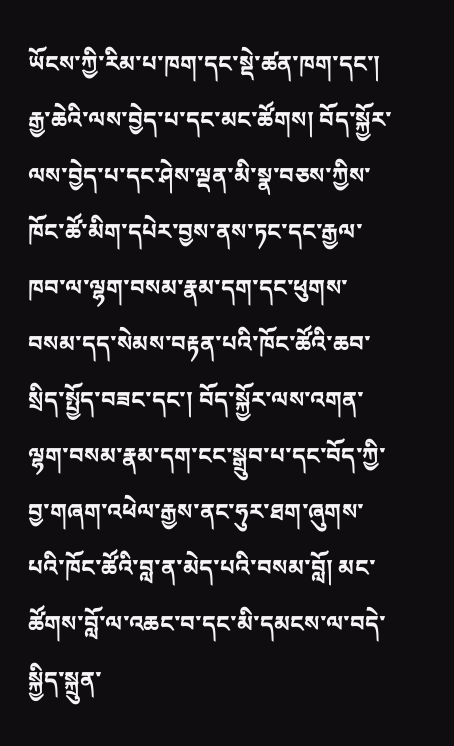ཡོངས་ཀྱི་རིམ་པ་ཁག་དང་སྡེ་ཚན་ཁག་དང་། རྒྱ་ཆེའི་ལས་བྱེད་པ་དང་མང་ཚོགས། བོད་སྐྱོར་ལས་བྱེད་པ་དང་ཤེས་ལྡན་མི་སྣ་བཅས་ཀྱིས་ཁོང་ཚོ་མིག་དཔེར་བྱས་ནས་ཏང་དང་རྒྱལ་ཁབ་ལ་ལྷག་བསམ་རྣམ་དག་དང་ཕུགས་བསམ་དད་སེམས་བརྟན་པའི་ཁོང་ཚོའི་ཆབ་སྲིད་སྤྱོད་བཟང་དང་། བོད་སྐྱོར་ལས་འགན་ལྷག་བསམ་རྣམ་དག་ངང་སྒྲུབ་པ་དང་བོད་ཀྱི་བྱ་གཞག་འཕེལ་རྒྱས་ནང་ཧུར་ཐག་ཞུགས་པའི་ཁོང་ཚོའི་བླ་ན་མེད་པའི་བསམ་བློ། མང་ཚོགས་བློ་ལ་འཆང་བ་དང་མི་དམངས་ལ་བདེ་སྐྱིད་སྐྲུན་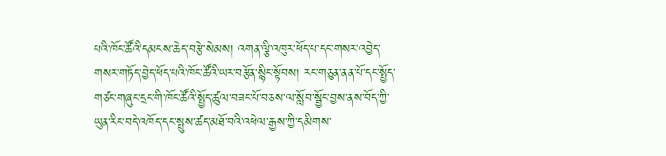པའི་ཁོང་ཚོའི་དམངས་ཆེད་བརྩེ་སེམས། འགན་ལྕི་འཁུར་ཕོད་པ་དང་གསར་འབྱེད་གསར་གཏོད་བྱེད་ཕོད་པའི་ཁོང་ཚོའི་ཡར་བརྩོན་སྙིང་སྟོབས། རང་གཅུན་ནན་པོ་དང་སྤྱོད་གཙང་གཞུང་དྲང་གི་ཁོང་ཚོའི་སྤྱོད་ཚུལ་བཟང་པོ་བཅས་ལ་སློབ་སྦྱོང་བྱས་ནས་བོད་ཀྱི་ཡུན་རིང་བདེ་འཁོད་དང་སྤུས་ཚད་མཐོ་བའི་འཕེལ་རྒྱས་ཀྱི་དམིགས་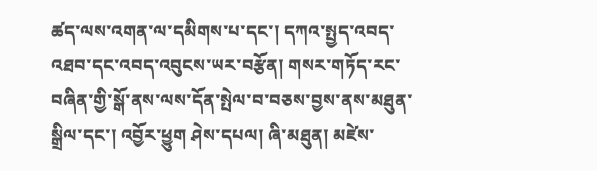ཚད་ལས་འགན་ལ་དམིགས་པ་དང་། དཀའ་སྤྱད་འབད་འཐབ་དང་འབད་འབུངས་ཡར་བརྩོན། གསར་གཏོད་རང་བཞིན་གྱི་སྒོ་ནས་ལས་དོན་སྤེལ་བ་བཅས་བྱས་ནས་མཐུན་སྒྲིལ་དང་། འབྱོར་ཕྱུག ཤེས་དཔལ། ཞི་མཐུན། མཛེས་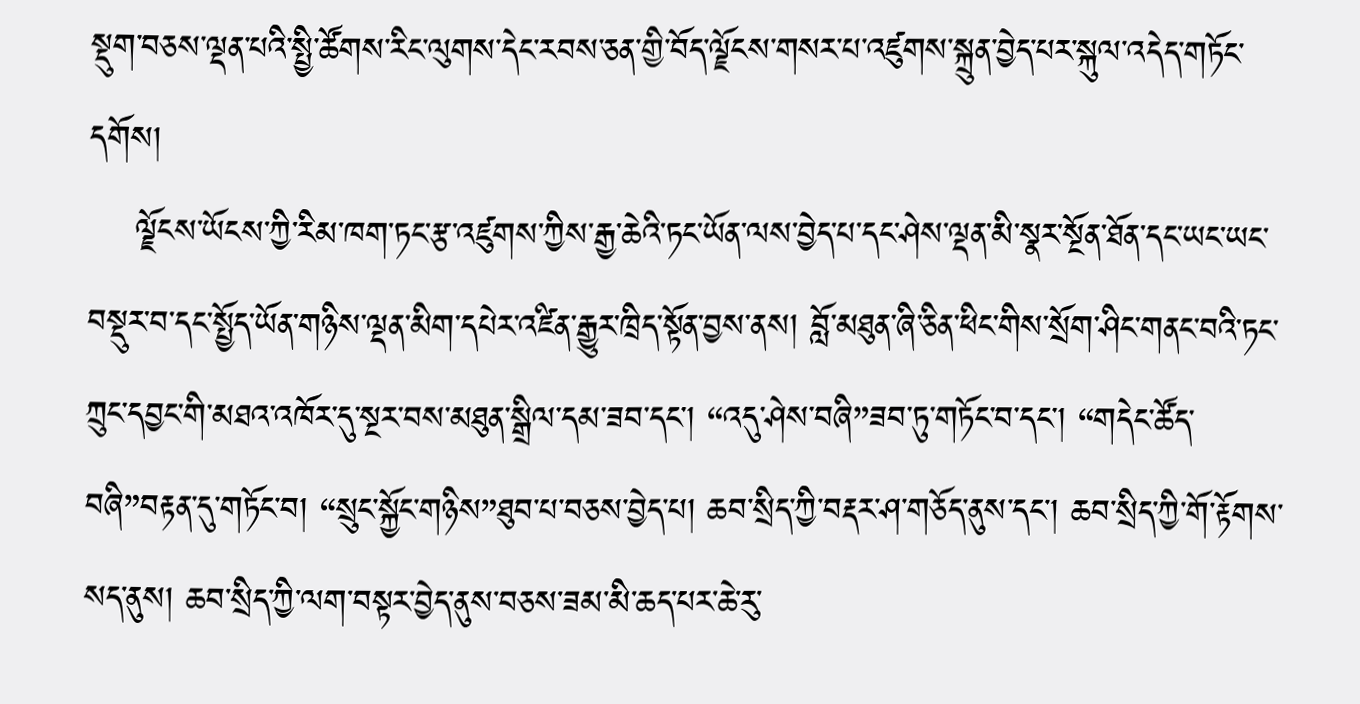སྡུག་བཅས་ལྡན་པའི་སྤྱི་ཚོགས་རིང་ལུགས་དེང་རབས་ཅན་གྱི་བོད་ལྗོངས་གསར་པ་འཛུགས་སྐྲུན་བྱེད་པར་སྐུལ་འདེད་གཏོང་དགོས།
    ལྗོངས་ཡོངས་ཀྱི་རིམ་ཁག་ཏང་རྩ་འཛུགས་ཀྱིས་རྒྱ་ཆེའི་ཏང་ཡོན་ལས་བྱེད་པ་དང་ཤེས་ལྡན་མི་སྣར་སྔོན་ཐོན་དང་ཡང་ཡང་བསྡུར་བ་དང་སྤྱོད་ཡོན་གཉིས་ལྡན་མིག་དཔེར་འཛིན་རྒྱུར་ཁྲིད་སྟོན་བྱས་ནས། བློ་མཐུན་ཞི་ཅིན་ཕིང་གིས་སྲོག་ཤིང་གནང་བའི་ཏང་ཀྲུང་དབྱང་གི་མཐའ་འཁོར་དུ་སྔར་བས་མཐུན་སྒྲིལ་དམ་ཟབ་དང་། “འདུ་ཤེས་བཞི”ཟབ་ཏུ་གཏོང་བ་དང་། “གདེང་ཚོད་བཞི”བརྟན་དུ་གཏོང་བ། “སྲུང་སྐྱོང་གཉིས”ཐུབ་པ་བཅས་བྱེད་པ། ཆབ་སྲིད་ཀྱི་བརྡར་ཤ་གཅོད་ནུས་དང་། ཆབ་སྲིད་ཀྱི་གོ་རྟོགས་སད་ནུས། ཆབ་སྲིད་ཀྱི་ལག་བསྟར་བྱེད་ནུས་བཅས་ཟམ་མི་ཆད་པར་ཆེ་རུ་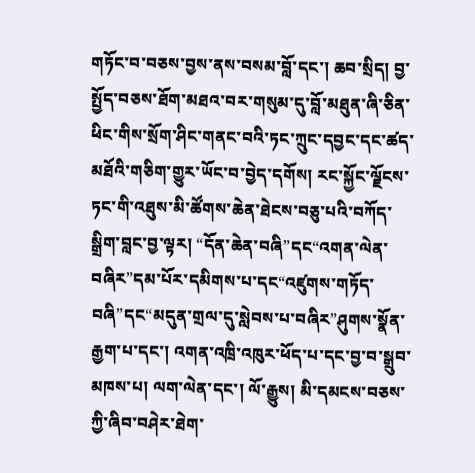གཏོང་བ་བཅས་བྱས་ནས་བསམ་བློ་དང་། ཆབ་སྲིད། བྱ་སྤྱོད་བཅས་ཐོག་མཐའ་བར་གསུམ་དུ་བློ་མཐུན་ཞི་ཅིན་ཕིང་གིས་སྲོག་ཤིང་གནང་བའི་ཏང་ཀྲུང་དབྱང་དང་ཚད་མཐོའི་གཅིག་གྱུར་ཡོང་བ་བྱེད་དགོས། རང་སྐྱོང་ལྗོངས་ཏང་གི་འཐུས་མི་ཚོགས་ཆེན་ཐེངས་བཅུ་པའི་བཀོད་སྒྲིག་བླང་བྱ་ལྟར། “དོན་ཆེན་བཞི”དང“འགན་ལེན་བཞིར”དམ་པོར་དམིགས་པ་དང“འཛུགས་གཏོད་བཞི”དང“མདུན་གྲལ་དུ་སླེབས་པ་བཞིར”ཤུགས་སྣོན་རྒྱག་པ་དང་། འགན་འཁྲི་འཁུར་ཕོད་པ་དང་བྱ་བ་སྒྲུབ་མཁས་པ། ལག་ལེན་དང་། ལོ་རྒྱུས། མི་དམངས་བཅས་ཀྱི་ཞིབ་བཤེར་ཐེག་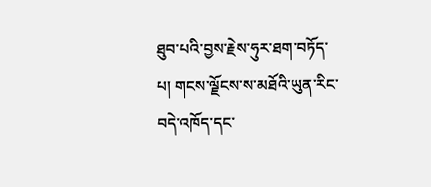ཐུབ་པའི་བྱས་རྗེས་ཧུར་ཐག་བཏོད་པ། གངས་ལྗོངས་ས་མཐོའི་ཡུན་རིང་བདེ་འཁོད་དང་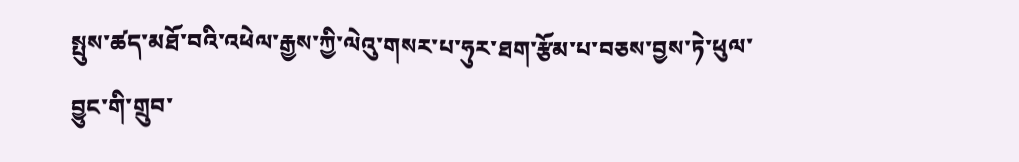སྤུས་ཚད་མཐོ་བའི་འཕེལ་རྒྱས་ཀྱི་ལེའུ་གསར་པ་ཧུར་ཐག་རྩོམ་པ་བཅས་བྱས་ཏེ་ཕུལ་བྱུང་གི་གྲུབ་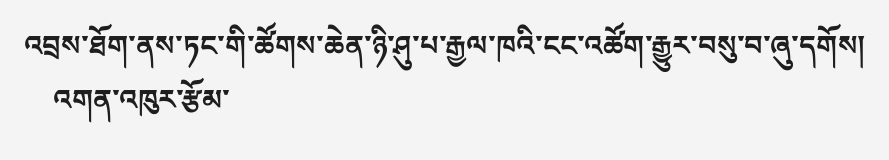འབྲས་ཐོག་ནས་ཏང་གི་ཚོགས་ཆེན་ཉི་ཤུ་པ་རྒྱལ་ཁའི་ངང་འཚོག་རྒྱུར་བསུ་བ་ཞུ་དགོས།
    འགན་འཁུར་རྩོམ་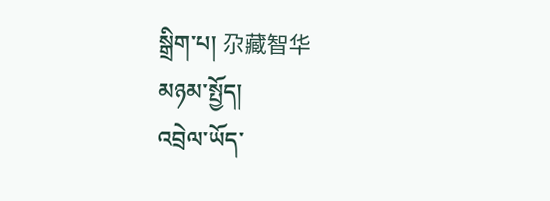སྒྲིག་པ། 尕藏智华
མཉམ་སྤྱོད།
འབྲེལ་ཡོད་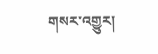གསར་འགྱུར།